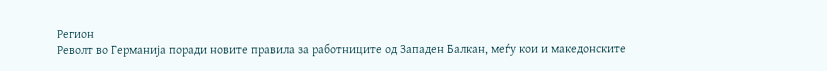Регион
Револт во Германија поради новите правила за работниците од Западен Балкан, меѓу кои и македонските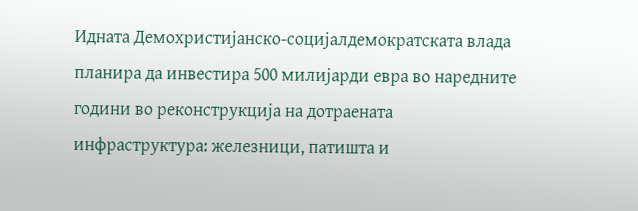Идната Демохристијанско-социјалдемократската влада планира да инвестира 500 милијарди евра во наредните години во реконструкција на дотраената инфраструктура: железници, патишта и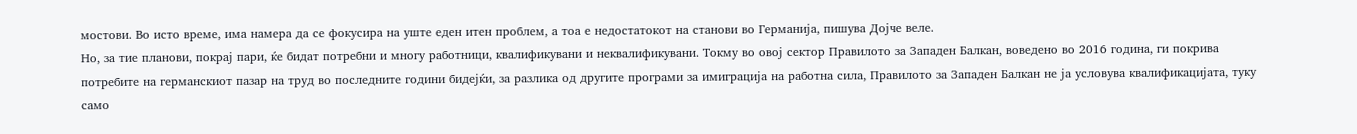мостови. Во исто време, има намера да се фокусира на уште еден итен проблем, а тоа е недостатокот на станови во Германија, пишува Дојче веле.
Но, за тие планови, покрај пари, ќе бидат потребни и многу работници, квалификувани и неквалификувани. Токму во овој сектор Правилото за Западен Балкан, воведено во 2016 година, ги покрива потребите на германскиот пазар на труд во последните години бидејќи, за разлика од другите програми за имиграција на работна сила, Правилото за Западен Балкан не ја условува квалификацијата, туку само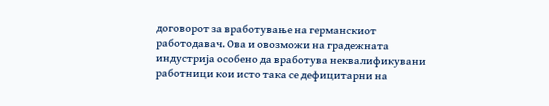договорот за вработување на германскиот работодавач. Ова и овозможи на градежната индустрија особено да вработува неквалификувани работници кои исто така се дефицитарни на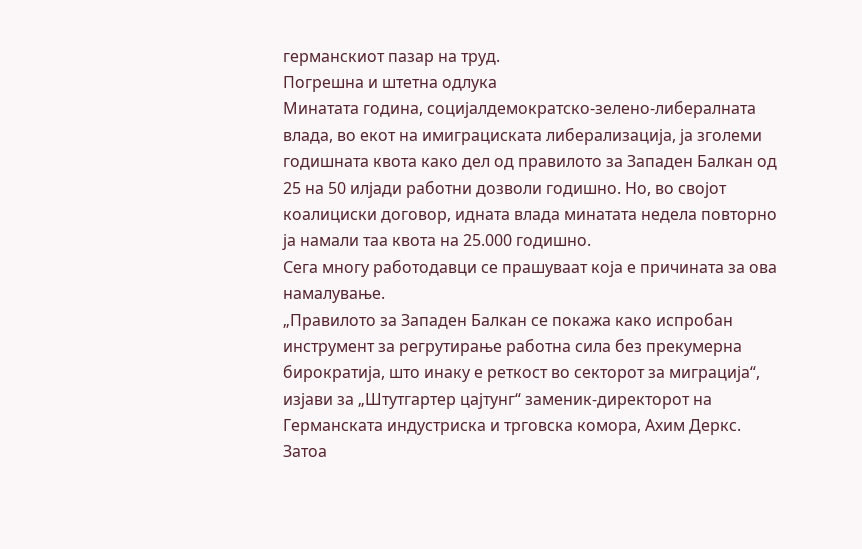германскиот пазар на труд.
Погрешна и штетна одлука
Минатата година, социјалдемократско-зелено-либералната влада, во екот на имиграциската либерализација, ја зголеми годишната квота како дел од правилото за Западен Балкан од 25 на 50 илјади работни дозволи годишно. Но, во својот коалициски договор, идната влада минатата недела повторно ја намали таа квота на 25.000 годишно.
Сега многу работодавци се прашуваат која е причината за ова намалување.
„Правилото за Западен Балкан се покажа како испробан инструмент за регрутирање работна сила без прекумерна бирократија, што инаку е реткост во секторот за миграција“, изјави за „Штутгартер цајтунг“ заменик-директорот на Германската индустриска и трговска комора, Ахим Деркс. Затоа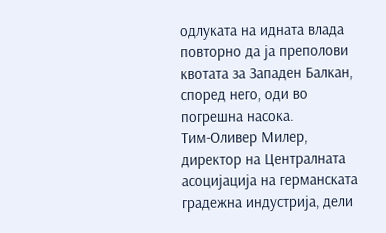одлуката на идната влада повторно да ја преполови квотата за Западен Балкан, според него, оди во погрешна насока.
Тим-Оливер Милер, директор на Централната асоцијација на германската градежна индустрија, дели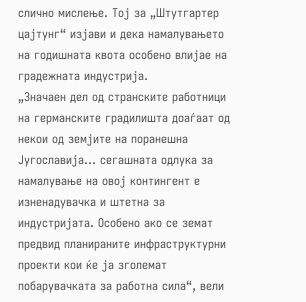слично мислење. Тој за „Штутгартер цајтунг“ изјави и дека намалувањето на годишната квота особено влијае на градежната индустрија.
„Значаен дел од странските работници на германските градилишта доаѓаат од некои од земјите на поранешна Југославија… сегашната одлука за намалување на овој контингент е изненадувачка и штетна за индустријата. Особено ако се земат предвид планираните инфраструктурни проекти кои ќе ја зголемат побарувачката за работна сила“, вели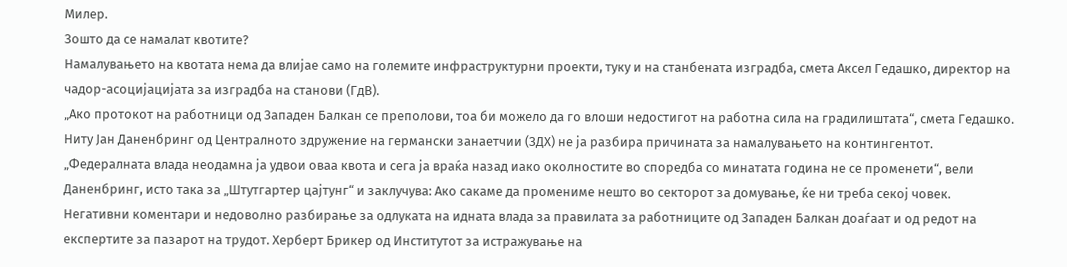Милер.
Зошто да се намалат квотите?
Намалувањето на квотата нема да влијае само на големите инфраструктурни проекти, туку и на станбената изградба, смета Аксел Гедашко, директор на чадор-асоцијацијата за изградба на станови (ГдВ).
„Ако протокот на работници од Западен Балкан се преполови, тоа би можело да го влоши недостигот на работна сила на градилиштата“, смета Гедашко.
Ниту Јан Даненбринг од Централното здружение на германски занаетчии (ЗДХ) не ја разбира причината за намалувањето на контингентот.
„Федералната влада неодамна ја удвои оваа квота и сега ја враќа назад иако околностите во споредба со минатата година не се променети“, вели Даненбринг, исто така за „Штутгартер цајтунг“ и заклучува: Ако сакаме да промениме нешто во секторот за домување, ќе ни треба секој човек.
Негативни коментари и недоволно разбирање за одлуката на идната влада за правилата за работниците од Западен Балкан доаѓаат и од редот на експертите за пазарот на трудот. Херберт Брикер од Институтот за истражување на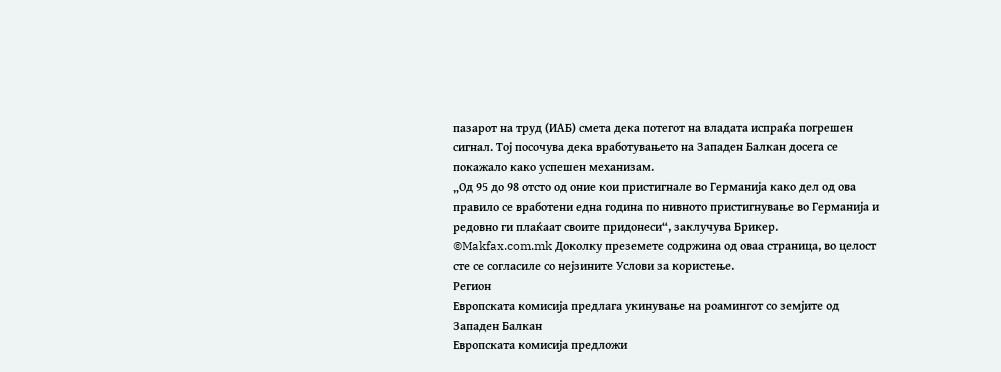пазарот на труд (ИАБ) смета дека потегот на владата испраќа погрешен сигнал. Тој посочува дека вработувањето на Западен Балкан досега се покажало како успешен механизам.
„Од 95 до 98 отсто од оние кои пристигнале во Германија како дел од ова правило се вработени една година по нивното пристигнување во Германија и редовно ги плаќаат своите придонеси“, заклучува Брикер.
©Makfax.com.mk Доколку преземете содржина од оваа страница, во целост сте се согласиле со нејзините Услови за користење.
Регион
Европската комисија предлага укинување на роамингот со земјите од Западен Балкан
Европската комисија предложи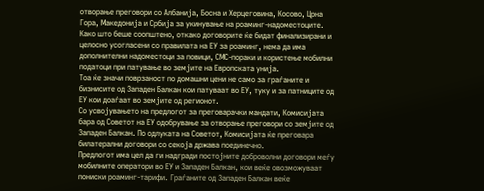отворање преговори со Албанија, Босна и Херцеговина, Косово, Црна Гора, Македонија и Србија за укинување на роаминг-надоместоците.
Како што беше соопштено, откако договорите ќе бидат финализирани и целосно усогласени со правилата на ЕУ за роаминг, нема да има дополнителни надоместоци за повици, СМС-пораки и користење мобилни податоци при патување во земјите на Европската унија.
Тоа ќе значи поврзаност по домашни цени не само за граѓаните и бизнисите од Западен Балкан кои патуваат во ЕУ, туку и за патниците од ЕУ кои доаѓаат во земјите од регионот.
Со усвојувањето на предлогот за преговарачки мандати, Комисијата бара од Советот на ЕУ одобрување за отворање преговори со земјите од Западен Балкан. По одлуката на Советот, Комисијата ќе преговара билатерални договори со секоја држава поединечно.
Предлогот има цел да ги надгради постојните доброволни договори меѓу мобилните оператори во ЕУ и Западен Балкан, кои веќе овозможуваат пониски роаминг-тарифи. Граѓаните од Западен Балкан веќе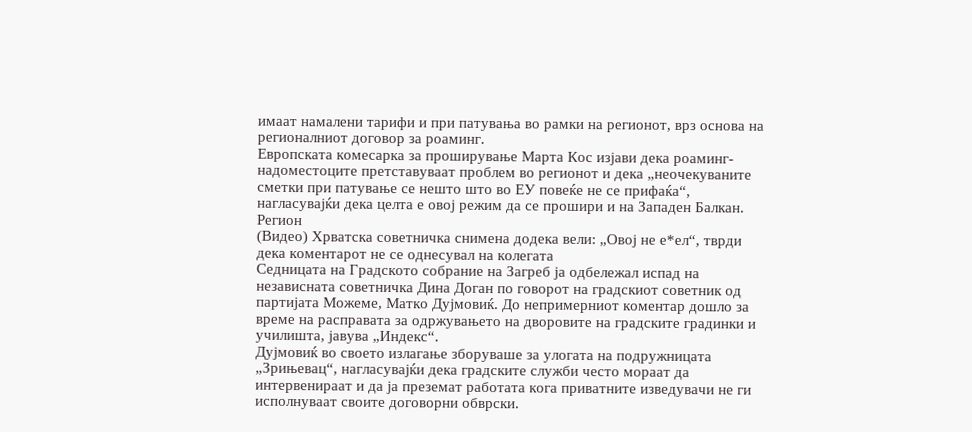имаат намалени тарифи и при патувања во рамки на регионот, врз основа на регионалниот договор за роаминг.
Европската комесарка за проширување Марта Кос изјави дека роаминг-надоместоците претставуваат проблем во регионот и дека „неочекуваните сметки при патување се нешто што во ЕУ повеќе не се прифаќа“, нагласувајќи дека целта е овој режим да се прошири и на Западен Балкан.
Регион
(Видео) Хрватска советничка снимена додека вели: „Овој не е*ел“, тврди дека коментарот не се однесувал на колегата
Седницата на Градското собрание на Загреб ја одбележал испад на независната советничка Дина Доган по говорот на градскиот советник од партијата Можеме, Матко Дујмовиќ. До непримерниот коментар дошло за време на расправата за одржувањето на дворовите на градските градинки и училишта, јавува „Индекс“.
Дујмовиќ во своето излагање зборуваше за улогата на подружницата „Зрињевац“, нагласувајќи дека градските служби често мораат да интервенираат и да ја преземат работата кога приватните изведувачи не ги исполнуваат своите договорни обврски.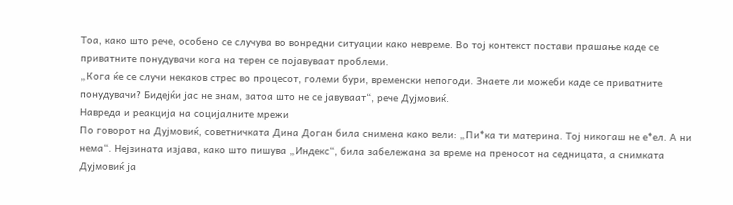Тоа, како што рече, особено се случува во вонредни ситуации како невреме. Во тој контекст постави прашање каде се приватните понудувачи кога на терен се појавуваат проблеми.
„Кога ќе се случи некаков стрес во процесот, големи бури, временски непогоди. Знаете ли можеби каде се приватните понудувачи? Бидејќи јас не знам, затоа што не се јавуваат“, рече Дујмовиќ.
Навреда и реакција на социјалните мрежи
По говорот на Дујмовиќ, советничката Дина Доган била снимена како вели: „Пи*ка ти материна. Тој никогаш не е*ел. А ни нема“. Нејзината изјава, како што пишува „Индекс“, била забележана за време на преносот на седницата, а снимката Дујмовиќ ја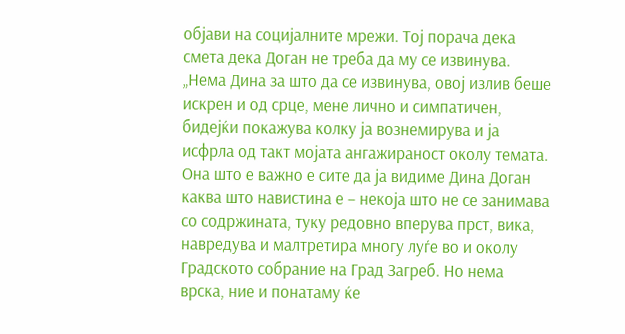објави на социјалните мрежи. Тој порача дека смета дека Доган не треба да му се извинува.
„Нема Дина за што да се извинува, овој излив беше искрен и од срце, мене лично и симпатичен, бидејќи покажува колку ја вознемирува и ја исфрла од такт мојата ангажираност околу темата. Она што е важно е сите да ја видиме Дина Доган каква што навистина е – некоја што не се занимава со содржината, туку редовно вперува прст, вика, навредува и малтретира многу луѓе во и околу Градското собрание на Град Загреб. Но нема врска, ние и понатаму ќе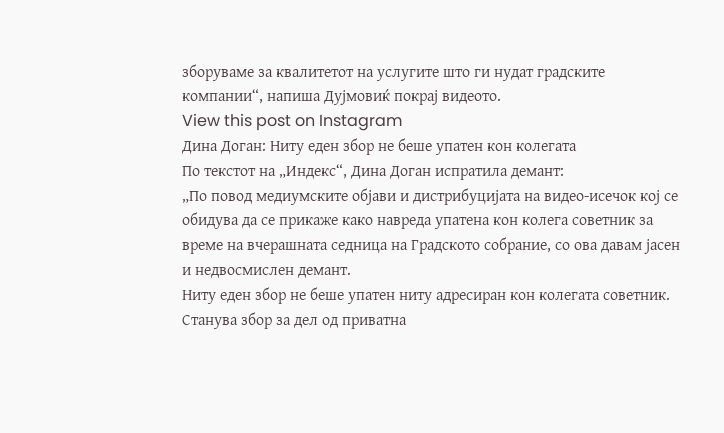зборуваме за квалитетот на услугите што ги нудат градските компании“, напиша Дујмовиќ покрај видеото.
View this post on Instagram
Дина Доган: Ниту еден збор не беше упатен кон колегата
По текстот на „Индекс“, Дина Доган испратила демант:
„По повод медиумските објави и дистрибуцијата на видео-исечок кој се обидува да се прикаже како навреда упатена кон колега советник за време на вчерашната седница на Градското собрание, со ова давам јасен и недвосмислен демант.
Ниту еден збор не беше упатен ниту адресиран кон колегата советник. Станува збор за дел од приватна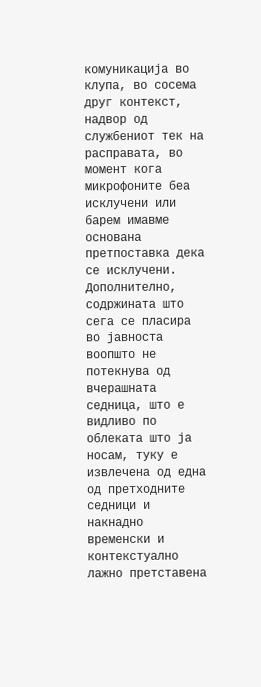комуникација во клупа, во сосема друг контекст, надвор од службениот тек на расправата, во момент кога микрофоните беа исклучени или барем имавме основана претпоставка дека се исклучени. Дополнително, содржината што сега се пласира во јавноста воопшто не потекнува од вчерашната седница, што е видливо по облеката што ја носам, туку е извлечена од една од претходните седници и накнадно временски и контекстуално лажно претставена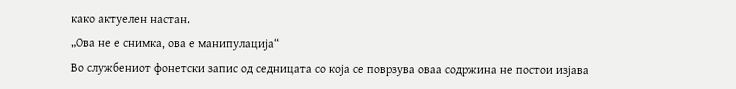како актуелен настан.
„Ова не е снимка, ова е манипулација“
Во службениот фонетски запис од седницата со која се поврзува оваа содржина не постои изјава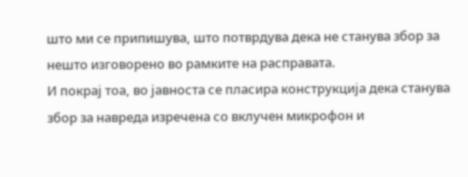што ми се припишува, што потврдува дека не станува збор за нешто изговорено во рамките на расправата.
И покрај тоа, во јавноста се пласира конструкција дека станува збор за навреда изречена со вклучен микрофон и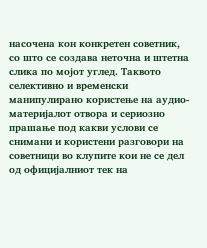насочена кон конкретен советник, со што се создава неточна и штетна слика по мојот углед. Таквото селективно и временски манипулирано користење на аудио-материјалот отвора и сериозно прашање под какви услови се снимани и користени разговори на советници во клупите кои не се дел од официјалниот тек на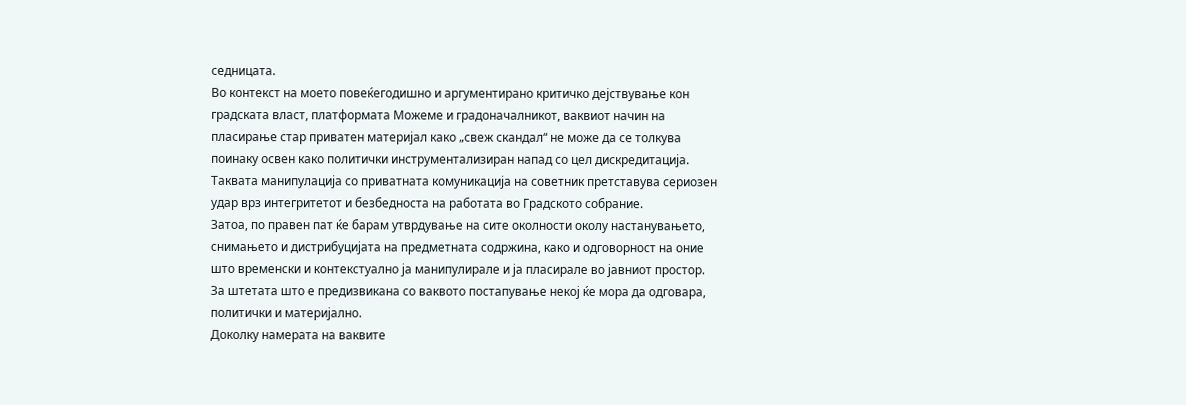седницата.
Во контекст на моето повеќегодишно и аргументирано критичко дејствување кон градската власт, платформата Можеме и градоначалникот, ваквиот начин на пласирање стар приватен материјал како „свеж скандал“ не може да се толкува поинаку освен како политички инструментализиран напад со цел дискредитација. Таквата манипулација со приватната комуникација на советник претставува сериозен удар врз интегритетот и безбедноста на работата во Градското собрание.
Затоа, по правен пат ќе барам утврдување на сите околности околу настанувањето, снимањето и дистрибуцијата на предметната содржина, како и одговорност на оние што временски и контекстуално ја манипулирале и ја пласирале во јавниот простор.
За штетата што е предизвикана со ваквото постапување некој ќе мора да одговара, политички и материјално.
Доколку намерата на ваквите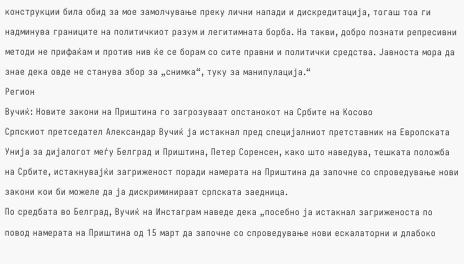конструкции била обид за мое замолчување преку лични напади и дискредитација, тогаш тоа ги надминува границите на политичкиот разум и легитимната борба. На такви, добро познати репресивни методи не прифаќам и против нив ќе се борам со сите правни и политички средства. Јавноста мора да знае дека овде не станува збор за „снимка“, туку за манипулација.“
Регион
Вучиќ: Новите закони на Приштина го загрозуваат опстанокот на Србите на Косово
Српскиот претседател Александар Вучиќ ја истакнал пред специјалниот претставник на Европската Унија за дијалогот меѓу Белград и Приштина, Петер Соренсен, како што наведува, тешката положба на Србите, истакнувајќи загриженост поради намерата на Приштина да започне со спроведување нови закони кои би можеле да ја дискриминираат српската заедница.
По средбата во Белград, Вучиќ на Инстаграм наведе дека „посебно ја истакнал загриженоста по повод намерата на Приштина од 15 март да започне со спроведување нови ескалаторни и длабоко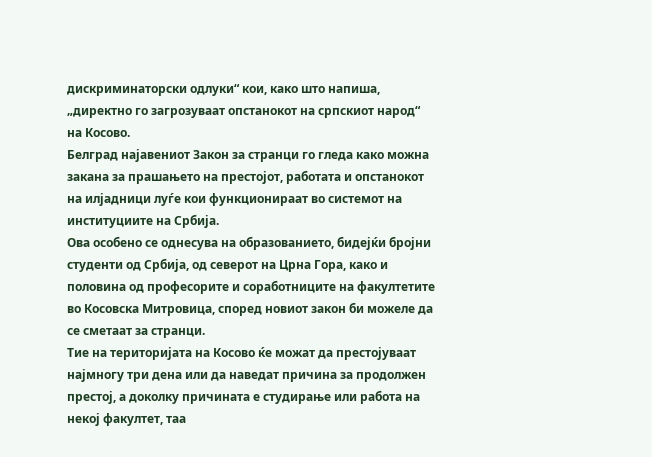дискриминаторски одлуки“ кои, како што напиша, „директно го загрозуваат опстанокот на српскиот народ“ на Косово.
Белград најавениот Закон за странци го гледа како можна закана за прашањето на престојот, работата и опстанокот на илјадници луѓе кои функционираат во системот на институциите на Србија.
Ова особено се однесува на образованието, бидејќи бројни студенти од Србија, од северот на Црна Гора, како и половина од професорите и соработниците на факултетите во Косовска Митровица, според новиот закон би можеле да се сметаат за странци.
Тие на територијата на Косово ќе можат да престојуваат најмногу три дена или да наведат причина за продолжен престој, а доколку причината е студирање или работа на некој факултет, таа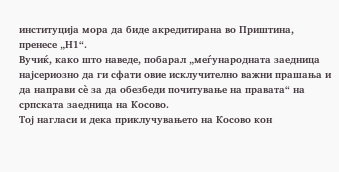институција мора да биде акредитирана во Приштина, пренесе „Н1“.
Вучиќ, како што наведе, побарал „меѓународната заедница најсериозно да ги сфати овие исклучително важни прашања и да направи сè за да обезбеди почитување на правата“ на српската заедница на Косово.
Тој нагласи и дека приклучувањето на Косово кон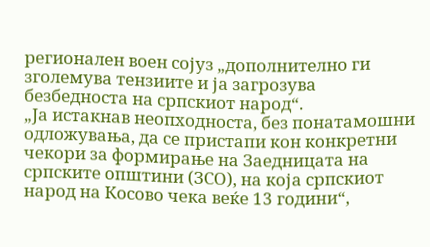регионален воен сојуз „дополнително ги зголемува тензиите и ја загрозува безбедноста на српскиот народ“.
„Ја истакнав неопходноста, без понатамошни одложувања, да се пристапи кон конкретни чекори за формирање на Заедницата на српските општини (ЗСО), на која српскиот народ на Косово чека веќе 13 години“,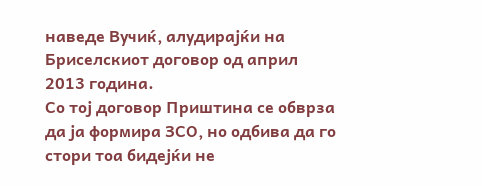наведе Вучиќ, алудирајќи на Бриселскиот договор од април 2013 година.
Со тој договор Приштина се обврза да ја формира ЗСО, но одбива да го стори тоа бидејќи не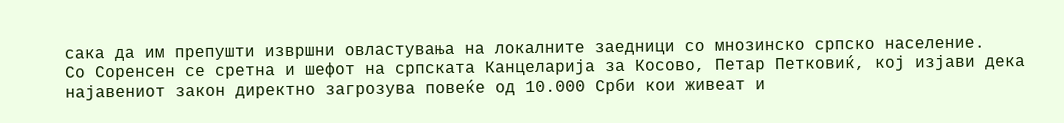сака да им препушти извршни овластувања на локалните заедници со мнозинско српско население.
Со Соренсен се сретна и шефот на српската Канцеларија за Косово, Петар Петковиќ, кој изјави дека најавениот закон директно загрозува повеќе од 10.000 Срби кои живеат и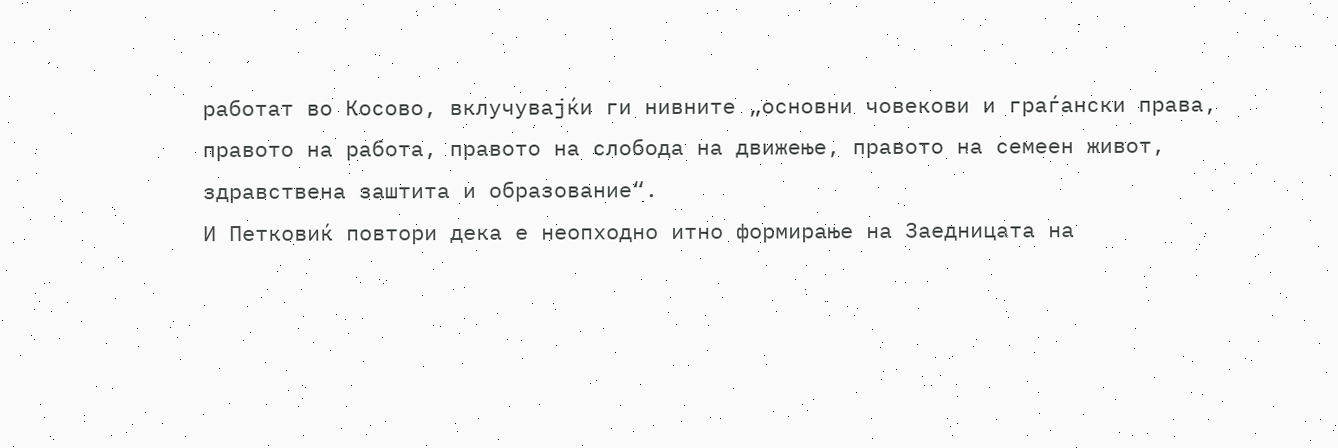работат во Косово, вклучувајќи ги нивните „основни човекови и граѓански права, правото на работа, правото на слобода на движење, правото на семеен живот, здравствена заштита и образование“.
И Петковиќ повтори дека е неопходно итно формирање на Заедницата на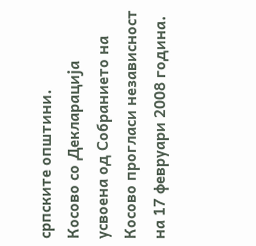српските општини.
Косово со Декларација усвоена од Собранието на Косово прогласи независност на 17 февруари 2008 година.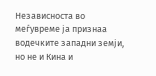Независноста во меѓувреме ја признаа водечките западни земји, но не и Кина и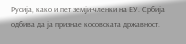Русија, како и пет земји-членки на ЕУ. Србија одбива да ја признае косовската државност.